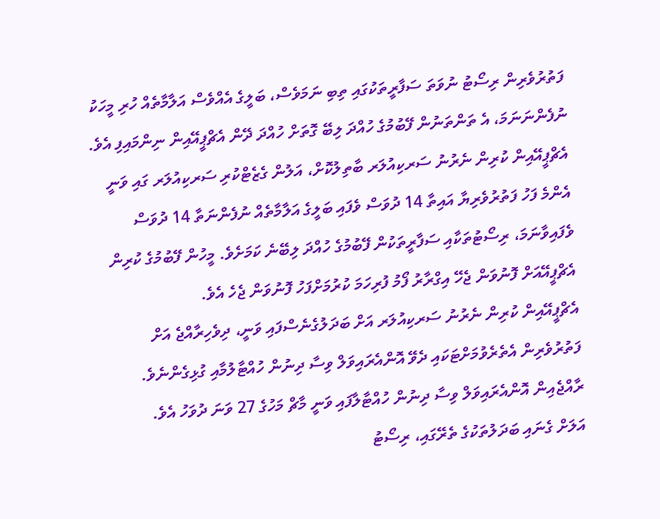ފަތުރުވެރިން ރިސޯޓު ނުވަތަ ސަފާރީތަކުގައި ތިބި ނަމަވެސް، ބަލީގެ އެއްވެސް އަލާމާތެއް ހުރި މީހަކު ނުފެންނަނަމަ، އެ ތަންތަނުން ފޭބުމުގެ ހުއްދަ ލިބޭ ގޮތަށް ހުއްދަ ދޭން އެޗްޕީއޭއިން ނިންމައިފި އެވެ.
އެޗްޕީއޭއިން ކުރިން ނެރުނު ސަރކިއުލަރ ބާތިލުކޮށް، އަލުން ގެޒެޓްކުރި ސަރކިއުލަރ ގައި ވަނީ އެންމެ ފަހު ފަތުރުވެރިޔާ އައިތާ 14 ދުވަސް ވެފައި ބަލީގެ އަލާމާތެއް ނުފެންނަތާ 14 ދުވަސް ވެފައިވާނަމަ، ރިސޯޓުތަކާއި ސަފާރީތަކުން ފޭބުމުގެ ހުއްދަ ލިބޭނެ ކަމަށެވެ. މީހުން ފޭބުމުގެ ކުރިން އެޗްޕީއޭއަށް ފޮނުވަން ޖެހޭ އިގްރާރު ފޯމު ފުރިހަމަ ކުރުމަށްފަހު ފޮނުވަން ޖެހެ އެވެ.
އެޗްޕީއޭއިން ކުރިން ނެރުނު ސަރކިއުލަރ އަށް ބަދަލުގެނެސްފައި ވަނީ، ދިވެހިރާއްޖެ އަށް ފަތުރުވެރިން އެތެރެވުމަށްޓަކައި ދެވޭ އޮންއެރައިވަލް ވިސާ ދިނުން ހުއްޓާލުމާއި ގުޅިގެންނެވެ. ރާއްޖެއިން އޮންއެރައިވަލް ވިސާ ދިނުން ހުއްޓާލާފައި ވަނީ މާޗް މަހުގެ 27 ވަނަ ދުވަހު އެވެ.
އަލަށް ގެނައި ބަދަލުތަކުގެ ތެރޭގައި، ރިސޯޓު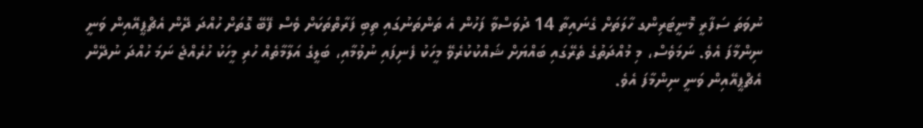ނުވަތަ ސަފާރީ މޮނީޓަރިންގ ހާލަތަށް ގެނައިތާ 14 ދުވަސްވާ ފަހުން އެ ތަންތަނުގައި ތިބި ފަރާތްތަކަށް ވެސް ފޭބޭ ގޮތަށް ހުއްދަ ދޭން އެޗްޕީއޭއިން ވަނީ ނިންމާފަ އެވެ. ނަމަވެސް، މި މުއްދަތުގެ ތެރޭގައި ބައްޔަށް ޝައްކުކުރެވޭ މީހަކު ފެނިފައި ނުވުމާއި، ބަލީގެ އަލާމާތެއް ހުރި މީހަކު ހުރެއްޖެ ނަމަ ހުއްދަ ނުދޭން އެޗްޕީއޭއިން ވަނީ ނިންމާފަ އެވެ.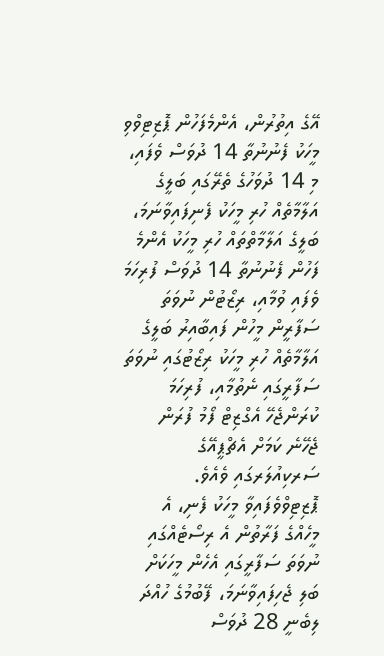އޭގެ އިތުރުން، އެންމެފަހުން ޕޮޒިޓިވްވި މީހަކު ފެނުނުތާ 14 ދުވަސް ވެފައި، މި 14 ދުވަހުގެ ތެރޭގައި ބަލީގެ އަލާމާތެއް ހުރި މީހަކު ފެނިފައިވާނަމަ، ބަލީގެ އަލާމާތްތައް ހުރި މީހަކު އެންމެ ފަހުން ފެނުނުތާ 14 ދުވަސް ފުރިހަމަ ވެފައި ވުމާއި، ރިޒޯޓުން ނުވަތަ ސަފާރީން މީހުން ފައިބާއިރު ބަލީގެ އަލާމާތެއް ހުރި މީހަކު ރިޒޯޓުގައި ނުވަތަ ސަފާރީގައި ނެތުމާއި، ފުރިހަމަ ކުރަންޖެހޭ އެގްޒިޓް ފޯމު ފުރަން ޖެހޭނެ ކަމަށް އެޗްޕީއޭގެ ސަރކިއުލަރގައި ވެއެވެ.
ޕޮޒިޓިވްވެފައިވާ މީހަކު ފެނި، އެ މީހެއްގެ ފަރާތުން އެ ރިސޯޓެއްގައި ނުވަތަ ސަފާރީގައި އެހެން މީހަކަށް ބަލި ޖެހިފައިވާނަމަ، ފޭބުމުގެ ހުއްދަ ލިބެނީ 28 ދުވަސް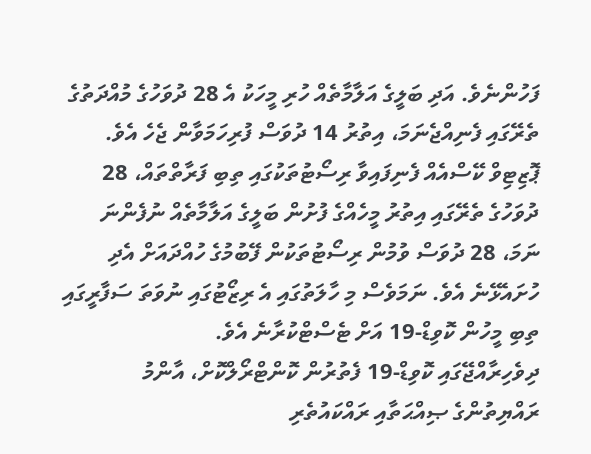ފަހުންނެވެ. އަދި ބަލީގެ އަލާމާތެއް ހުރި މީހަކު އެ 28 ދުވަހުގެ މުއްދަތުގެ ތެރޭގައި ފެނިއްޖެނަމަ، އިތުރު 14 ދުވަސް ފުރިހަމަވާން ޖެހެ އެވެ.
ޕޮޒިޓިވް ކޭސްއެއް ފެނިފައިވާ ރިސޯޓުތަކުގައި ތިބި ފަރާތްތައް، 28 ދުވަހުގެ ތެރޭގައި އިތުރު މީހެއްގެ ފުށުން ބަލީގެ އަލާމާތެއް ނުފެންނަ ނަމަ، 28 ދުވަސް ވުމުން ރިސޯޓުތަކުން ފޭބުމުގެ ހުއްދައަށް އެދި ހުށައެޅޭނެ އެވެ. ނަމަވެސް މި ހާލަތުގައި އެ ރިޒޯޓުގައި ނުވަތަ ސަފާރީގައި ތިބި މީހުން ކޮވިޑް-19 އަށް ޓެސްޓްކުރާނެ އެވެ.
ދިވެހިރާއްޖޭގައި ކޮވިޑް-19 ފެތުރުން ކޮންޓްރޯލްކޮށް، އާންމު ރައްޔިތުންގެ ޞިއްޙަތާއި ރައްކައުތެރި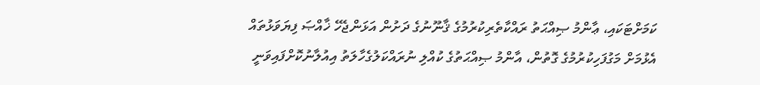ކަމަށްޓަކައި، ޢާންމު ޞިއްޙަތު ރައްކާތެރިކުރުމުގެ ޤާނޫނުގެ ދަށުން އަޅަންޖެހޭ ޚާއްޞަ ފިޔަވަޅުތައް އެޅުމަށް މަގުފަހިކުރުމުގެ ގޮތުން، އާންމު ޞިއްޙަތުގެ ކުއްލި ނުރައްކަލުގެހާލަތު އިއުލާނުކޮށްފައިވަނީ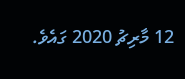12 މާރިޗު 2020 ގައެވެ.